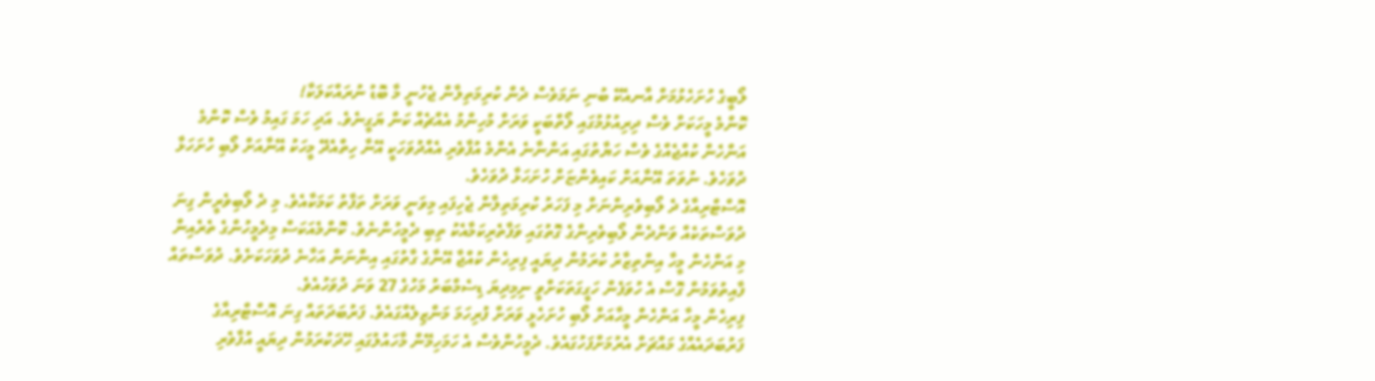ލޯބީގެ ހުށަހެޅުމަށް އާނއެކޭ ބުނި ނަމަވެސް ދެން ކުރިމަތިލާން ޖެހުނީ މާ ބޮޑު ނުރައްކަލަކާ!
ކޮންމެ މީހަކަށް ވެސް ދިރިއުޅުމުގައި ލޯތްބަކީ ވަރަށް މުހިންމު އެއްޗެއް ކަން ޔަގީނެވެ. އަދި ހަމަ ގައިމު ވެސް ކޮންމެ އަންހެން ކުއްޖެއްގެ ވެސް ހަޔާތުގައި އަންނާނެ އެންމެ އުފާވެރި އެއްދުވަހަކީ އޭނާ ހިތްއެދޭ މީހަކު އޭނާއަށް ލޯބި ހުށަހަޅާ ދުވަހެވެ. ނުވަތަ އޭނާއަށް ކައިވެންޏަށް ހުށަހަޅާ ދުވަހެވެ.
އޮސްޓްރިއާގެ ދެ ލޯބިވެރިންނަށް މި ފަހަރު ކުރިމަތިލާން ޖެހިފައި މިވަނީ ވަރަށް ތަފާތު ކަމަކާއެވެ. މި ދެ ލޯބިވެރީން ގިނަ ދުވަސްތަކެއް ވަންދެން ލޯބިވެރިންގެ ގޮތުގައި ވަފާތެރިކަމާއެކު ތިބި ދެމީހުންނެވެ. ކޮންމެއަކަސް މިދެމީހުންގެ ތެރެއިން މި އަންހެން މީހާ އިންތިޒާރު ކުރަމުން ދިޔައީ ފިރިހެން ކުއްޖާ އޭނާގެ ގާތުގައި އިންނަން އަހާނެ ދުވަހަކަށެވެ. ދުވަސްތައް ފާއިތުވަމުން ގޮސް އެ ހުވަފެން ހަގީގަތަކަށްވީ ނިމިދިޔަ ޑިސެމްބަރު މަހުގެ 27 ވަނަ ދުވަހުއެވެ.
ފިރިހެން މީހާ އަންހެން މީހާއަށް ލޯބި ހުށަހެޅީ ވަރަށް ފުރިހަމަ މަންޒިލެއްގައެވެ. ފަރުބަދަތައް ގިނަ އޮސްޓްރިއާގެ ފަރުބަދައެއްގެ މައްޗަށް އެރުމަށްފަހުގައެވެ. ދެމީހުންވެސް އެ ހަމަހިމޭން މާހައުލުގައި ހޭދަކުރަމުން ދިޔައީ އުފާވެރި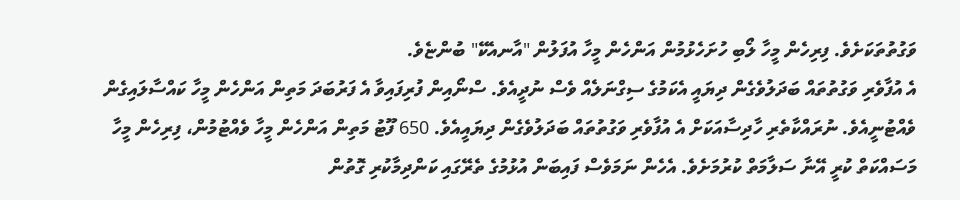ވަގުތުތަކަށެވެ. ފިރިހެން މީހާ ލޯބި ހުށަހެޅުމުން އަންހެން މީހާ އުފަލުން "އާނއެކޭ" ބުންޏެވެ.
އެ އުފާވެރި ވަގުތުތައް ބަދަލުވެގެން ދިޔައީ އެކަމުގެ ސިގްނަލެއް ވެސް ނުދީއެވެ. ސްނޯއިން ފުރިފައިވާ އެ ފަރުބަދަ މަތިން އަންހެން މީހާ ކައްސާލައިގެން ވެއްޓުނީއެވެ. ނުރައްކާތެރި ހާދިސާއަކަށް އެ އުފާވެރި ވަގުތުތައް ބަދަލުވެގެން ދިޔައީއެވެ. 650 ފޫޓު މަތިން އަންހެން މީހާ ވެއްޓުމުން، ފިރިހެން މީހާ މަސައްކަތް ކުރީ އޭނާ ސަލާމަތް ކުރުމަށެވެ. އެހެން ނަމަވެސް ފައިބަން އުޅުމުގެ ތެރޭގައި ކަންދިމާކުރި ގޮތުން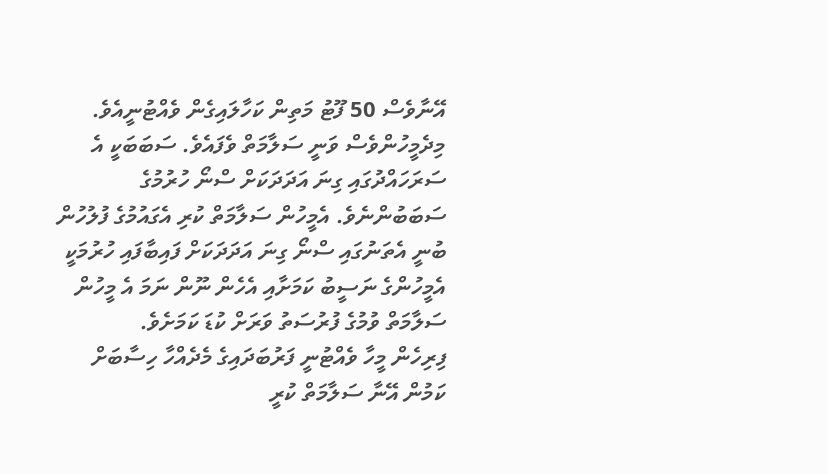އޭނާވެސް 50 ފޫޓު މަތިން ކަހާލައިގެން ވެއްޓުނީއެވެ.
މިދެމީހުންވެސް ވަނީ ސަލާމަތް ވެފައެވެ. ސަބަބަކީ އެ ސަރަހައްދުގައި ގިނަ އަދަދަކަށް ސްނޯ ހުރުމުގެ ސަބަބުންނެވެ. އެމީހުން ސަލާމަތް ކުރި އެގައުމުގެ ފުލުހުން ބުނީ އެތަނުގައި ސްނޯ ގިނަ އަދަދަކަށް ފައިބާފައި ހުރުމަކީ އެމީހުންގެ ނަސީބު ކަމަށާއި އެހެން ނޫން ނަމަ އެ މީހުން ސަލާމަތް ވުމުގެ ފުރުސަތު ވަރަށް ކުޑަ ކަމަށެވެ.
ފިރިހެން މީހާ ވެއްޓުނީ ފަރުބަދައިގެ މެދެއްހާ ހިސާބަށް ކަމުން އޭނާ ސަލާމަތް ކުރީ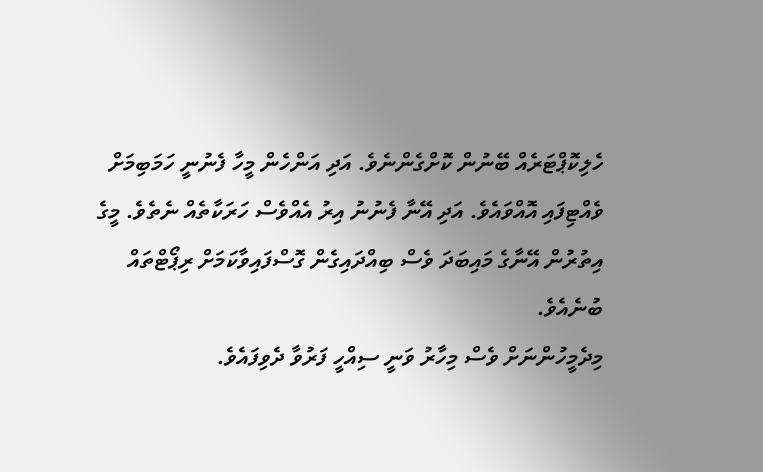ހެލިކޮޕްޓަރެއް ބޭނުން ކޮށްގެންނެވެ. އަދި އަންހެން މީހާ ފެނުނީ ހަމަބިމަށް ވެއްޓިފައި އޮއްވައެވެ. އަދި އޭނާ ފެނުނު އިރު އެއްވެސް ހަރަކާތެއް ނެތެވެ. މީގެ އިތުރުން އޭނާގެ މައިބަދަ ވެސް ބިއްދައިގެން ގޮސްފައިވާކަމަށް ރިޕޯޓްތައް ބުނެއެވެ.
މިދެމީހުންނަށް ވެސް މިހާރު ވަނީ ސިއްހީ ފަރުވާ ދެވިފައެވެ.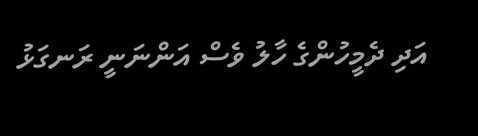އަދި ދެމީހުންގެ ހާލު ވެސް އަންނަނީ ރަނގަޅު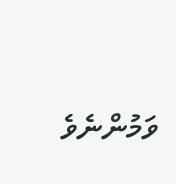ވަމުންނެވެ